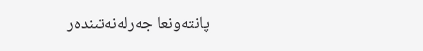پانتەونعا جەرلەنەتىندەر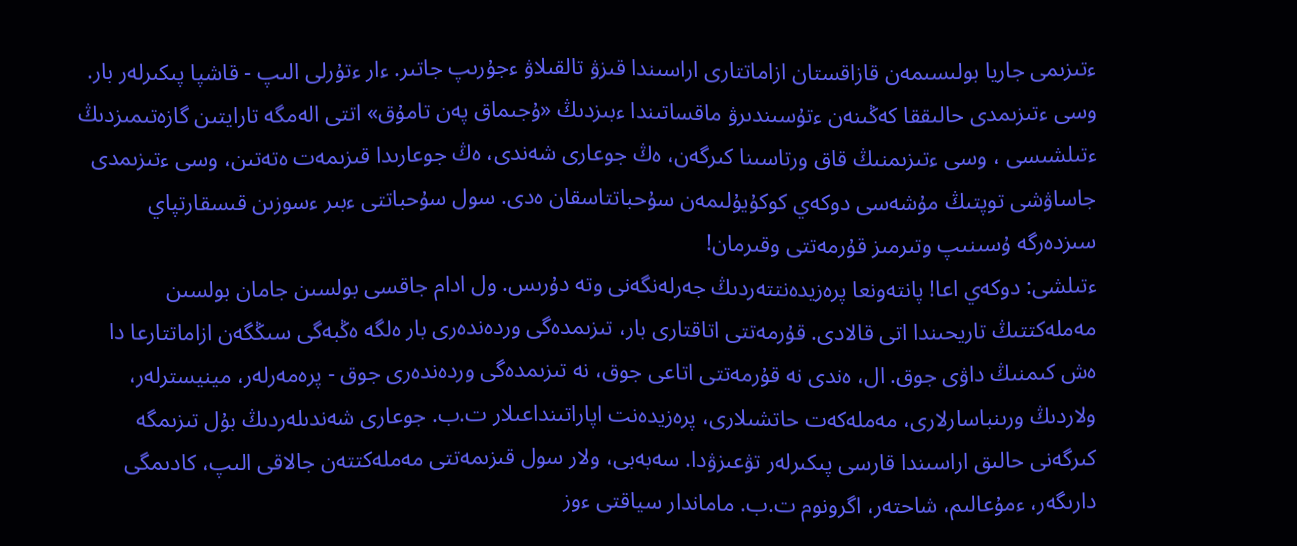ءتىزىمى جاريا بولىسىمەن قازاقستان ازاماتتارى اراسىندا قىزۋ تالقىلاۋ ءجۇرىپ جاتىر. ءار ءتۇرلى الىپ - قاشپا پىكىرلەر بار. وسى ءتىزىمدى حالىققا كەڭىنەن ءتۇسىندىرۋ ماقساتىندا ءبىزدىڭ «ۇجىماق پەن تامۇق» اتتى الەمگە تارايتىن گازەتىمىزدىڭ ءتىلشىسى ، وسى ءتىزىمنىڭ قاق ورتاسىنا كىرگەن، ەڭ جوعارى شەندى، ەڭ جوعارىدا قىزىمەت ەتەتىن، وسى ءتىزىمدى جاساۋشى توپتىڭ مۇشەسى دوكەي كوكۇيۇلىمەن سۇحباتتاسقان ەدى. سول سۇحباتتى ءبىر ءسوزىن قىسقارتپاي سىزدەرگە ۇسىنىپ وتىرمىز قۇرمەتتى وقىرمان!
ءتىلشى: دوكەي اعا! پانتەونعا پرەزيدەنتتەردىڭ جەرلەنگەنى وتە دۇرىس. ول ادام جاقسى بولسىن جامان بولسىن مەملەكتتىڭ تاريحىندا اتى قالادى. قۇرمەتتى اتاقتارى بار، تىزىمدەگى وردەندەرى بار ەلگە ەڭبەگى سىڭگەن ازاماتتارعا دا ەش كىمنىڭ داۋى جوق. ال، ەندى نە قۇرمەتتى اتاعى جوق، نە تىزىمدەگى وردەندەرى جوق - پرەمەرلەر، مينيسترلەر، ولاردىڭ ورىنباسارلارى، مەملەكەت حاتشىلارى، پرەزيدەنت اپاراتىنداعىلار ت.ب. جوعارى شەندىلەردىڭ بۇل تىزىمگە كىرگەنى حالىق اراسىندا قارسى پىكىرلەر تۋعىزۋدا. سەبەبى، ولار سول قىزىمەتتى مەملەكتتەن جالاقى الىپ، كادىمگى دارىگەر، ءمۇعالىم، شاحتەر، اگرونوم ت.ب. ماماندار سياقتى ءوز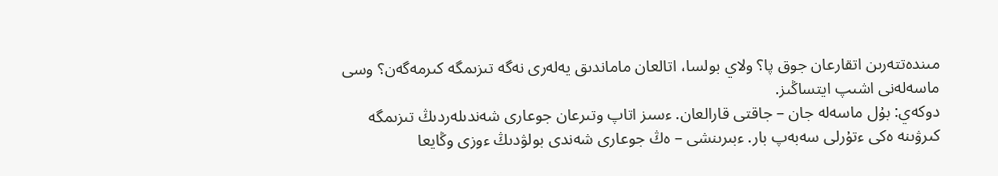مىندەتتەرىن اتقارعان جوق پا؟ ولاي بولسا، اتالعان ماماندىق يەلەرى نەگە تىزىمگە كىرمەگەن؟ وسى ماسەلەنى اشىپ ايتساڭىز.
دوكەي: بۇل ماسەلە جان – جاقتى قارالعان. ءسىز اتاپ وتىرعان جوعارى شەندىلەردىڭ تىزىمگە كىرۋىنە ەكى ءتۇرلى سەبەپ بار. ءبىرىنشى – ەڭ جوعارى شەندى بولۋدىڭ ءوزى وڭايعا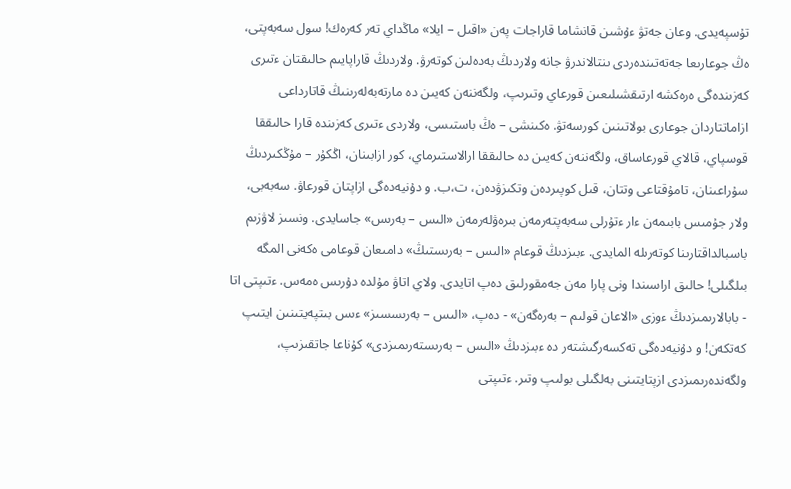تۇسپەيدى. وعان جەتۋ ءۇشىن قانشاما قاراجات پەن «اقىل – ايلا» ماڭداي تەر كەرەك! سول سەبەپتى، ەڭ جوعارىعا جەتەتىندەردى ىنتالاندرۋ جانە ولاردىڭ بەدەلىن كوتەرۋ. ولاردىڭ قاراپايىم حالىقتان ءتىرى كەزىندەگى ەرەكشە ارتىقشىلىعىن قورعاي وتىرىپ، ولگەننەن كەيىن دە مارتەبەلەرىنىڭ قاتارداعى ازاماتتاردان جوعارى بولاتىنىن كورسەتۋ. ەكىنشى – ەڭ باستىسى، ولاردى ءتىرى كەزىندە قارا حالىققا قوسپاي، قالاي قورعاساق، ولگەننەن كەيىن دە حالىققا ارالاستىرماي، كور ازابىنان، اڭكۇر – مۇڭكىردىڭ سۇراعىنان، تامۇقتاعى وتتان، قىل كوپىردەن وتكىزۋدەن، ت،ب. و دۇنيەدەگى ازاپتان قورعاۋ. سەبەبى، ولار جۇمىس بابىمەن ءار ءتۇرلى سەبەپتەرمەن بىرەۋلەرمەن «الىس – بەرىس» جاسايدى. ونسىز لاۋزىم باسبالداقتارىنا كوتەرىلە المايدى. ءبىزدىڭ قوعام «الىس – بەرىستىڭ» دامىعان قوعامى ەكەنى المگە بىلگىلى! حالىق اراسىندا ونى پارا مەن جەمقورلىق دەپ اتايدى. ولاي اتاۋ مۇلدە دۇرىس ەمەس. ءتىپتى اتا - بابالارىمىزدىڭ ءوزى «الاعان قولىم – بەرەگەن» - دەپ، «الىس – بەرىسسىز» ءىس بىتپەيتىنىن ايتىپ كەتكەن! و دۇنيەدەگى تەكسەرگىشتەر دە ءبىزدىڭ «الىس – بەرىستەرىمىزدى» كۇناعا جاتقىزىپ، ولگەندەرىمىزدى ازپتايتىنى بەلگىلى بولىپ وتىر. ءتىپتى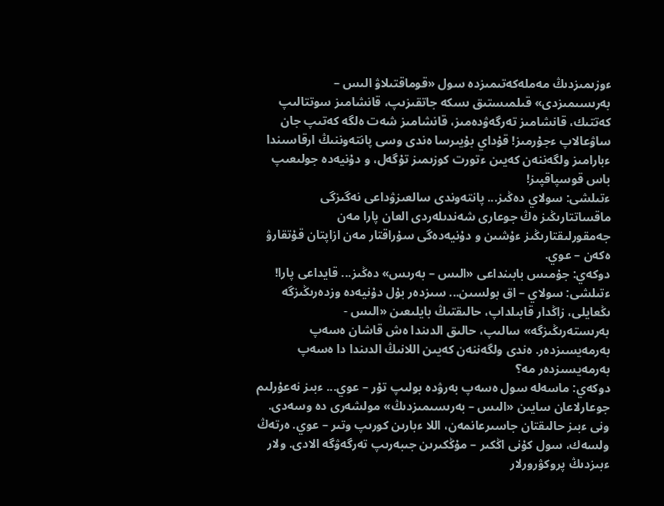ءوزىمىزدىڭ مەملەكەتىمىزدە سول «قوماقتىلاۋ الىس – بەرىسىمىزدى» قىلمىستىق ىسكە جاتقىزىپ، قانشامىز سوتتالىپ كەتتىك، قانشامىز تەرگەۋدەمىز، قانشامىز شەت ەلگە كەتىپ جان ساۋعالاپ ءجۇرمىز! قۇداي بۇيىرسا ەندى وسى پانتەوننىڭ ارقاسىندا ءبارامىز ولگەننەن كەيىن ءتورت كوزىمىز تۇگەل، و دۇنيەدە جولىعىپ باس قوسپاقپىز!
ءتىلشى: سولاي دەڭىز... پانتەوندى سالعىزۋداعى نەگىزگى ماقساتتارىڭىز ەڭ جوعارى شەندىلەردى العان پارا مەن جەمقورلىقتارىڭىز ءۇشىن و دۇنيەدەگى سۇراقتار مەن ازاپتان قۇتقارۋ ەكەن – عوي.
دوكەي: جۇمىس بابىنداعى «الىس – بەرىس» دەڭىز... قايداعى پارا!
ءتىلشى: سولاي – اق بولسىن... سىزدەر بۇل دۇنيەدە وزدەرىڭىزگە ىڭعايلى، زاڭدار قابىلداپ، حالىقتىڭ بايلىعىن «الىس - بەرىستەرىڭىزگە» سالىپ، حالىق الدىندا ەش قاشان ەسەپ بەرمەيسىزدەر. ەندى ولگەننەن كەيىن اللانىڭ الدىندا دا ەسەپ بەرمەيسىزدەر مە؟
دوكەي: ماسەلە سول ەسەپ بەرۋدە بولىپ تۇر – عوي... ءبىز نەعۇرلىم جوعارلاعان سايىن «الىس – بەرىسىمىزدىڭ» مولشەرى دە وسەدى. ونى ءبىز حالىقتان جاسىرعانمەن، اللا ءبارىن كورىپ وتىر – عوي. ەرتەڭ ولسەك، سول كۇنى اڭكىر – مۇڭكىرىن جىبەرىپ تەرگەۋگە الادى. ولار ءبىزدىڭ پروكۋرورلار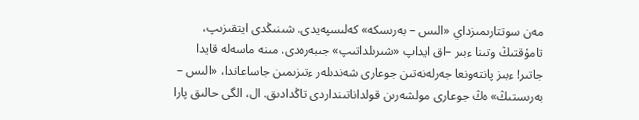مەن سوتتارىمىزداي «الىس – بەرىسكە» كەلىسپەيدى. شىنىڭدى ايتقىزىپ، تامۇقتىڭ وتىنا ءبىر –اق ايداپ «شىرىلداتىپ» جىبەرەدى. مىنە ماسەلە قايدا جاتىر! ءبىز پانتەونعا جەرلەنەتىن جوعارى شەندىلەر ءتىزىمىن جاساعاندا، «الىس – بەرىستىڭ» ەڭ جوعارى مولشەرىن قولداناتىنداردى تاڭدادىق. ال، الگى حالىق پارا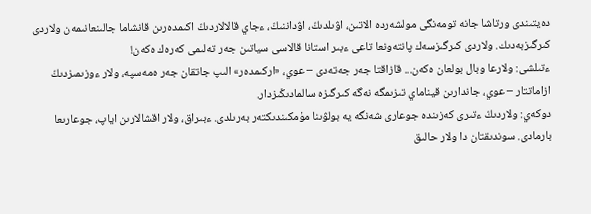دەيتىندى ورتاشا جانە تومەنگى مولشەردە الاتىن، اۋىلدىڭ، اۋداننىڭ، ءجاي قالالاردىڭ اكىمدەرىن قانشاما جالىنعانىمەن ولاردى كىرگىزبەدىك. ولاردى كىرگىزسەك پانتەونعا تاعى ءبىر استانا قالاسى سياتىن جەر تەلىمى كەرەك ەكەن!
ءتىلشى: ولارعا وبال بولعان ەكەن... قازاقتا جەر جەتەدى – عوي، «اركىمدەر» الىپ جاتقان جەر ەمەسپە، ولار ءوزىمىزدىڭ ازاماتتار – عوي، جاندارىن قيناماي تىزىمگە نەگە كىرگىزە سالمادىڭىزدار.
دوكەي: ولاردىڭ ءتىرى كەزىندە جوعارى شەنگە يە بولۋىنا مۇمكىندىكتەر بەرىلدى. ءبىراق، ولار اقشالارىن اياپ، جوعارىعا بارمادى. سوندىقتان دا ولار حالىق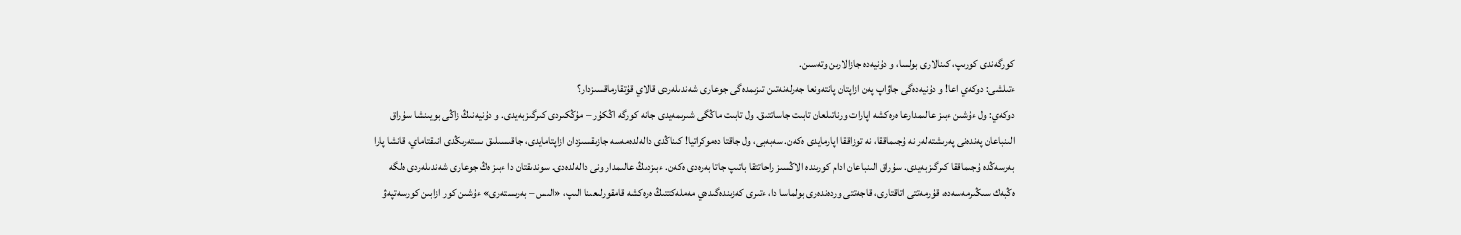كورگەندى كورىپ، كىنالارى بولسا، و دۇنيەدە جازالارىن وتەسىن.
ءتىلشى: دوكەي اعا! و دۇنيەدەگى جاۋاپ پەن ازاپتان پانتەونعا جەرلەنەتىن تىزىمدەگى جوعارى شەندىلەردى قالاي قۇتقارماقسىزدار؟
دوكەي: ول ءۇشىن ءبىز عالىمدارعا ەرەكشە اپارات ورناتىلعان تابىت جاساتتىق. ول تابىت ماڭگى شىرىمەيدى جانە كورگە اڭكۇر – مۇڭكىردى كىرگىزبەيدى. و دۇنيەنىڭ زاڭى بويىنشا سۇراق الىنباعان پەندەنى پەرىشتەلەر نە ۇجىماققا، نە توزاققا اپارمايدى ەكەن. سەبەبى، ول جاقتا دەموكراتيا! كىناڭدى دالەلدەمەسە جازىقسىزدان ازاپتامايدى، جاقىسىلىق ىستەرىڭدى انىقتاماي، قانشا پارا بەرسەڭدە ۇجىماققا كىرگىزبەيدى. سۇراق الىنباعان ادام كورىندە الاڭسىز راحاتتقا باتىپ جاتا بەرەدى ەكەن. ءبىزدىڭ عالىمدار ونى دالەلدەدى. سوندىقتان دا ءبىز ەڭ جوعارى شەندىلەردى ەلگە ەڭبەك سىڭىرمەسەدە، قۇرمەتتى اتاقتارى، قاجەتتى وردەندەرى بولماسا دا، ءتىرى كەزىندەگىدەي مەملەكتتىڭ ەرەكشە قامقورلىعىنا الىپ، «الىس – بەرىستەرى» ءۇشىن كور ازابىن كورسەتپەۋ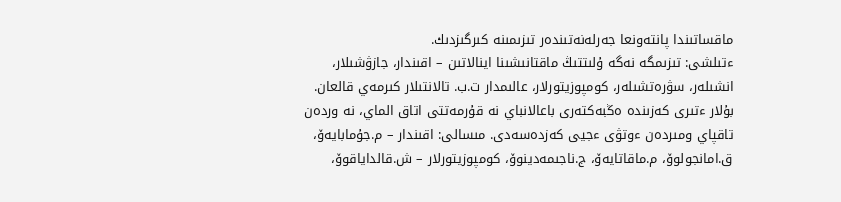ماقساتىندا پانتەونعا جەرلەنەتىندەر تىزىمىنە كىرگىزدىك.
ءتىلشى: تىزىمگە نەگە ۇلىتتىڭ ماقتانىشىنا اينالاتىن – اقىندار، جازۋشىلار، انشىلەر، سۋرەتشىلەر، كومپوزيتورلار، عالىمدار ت.ب. تالانتىلار كىرمەي قالعان. بۇلار ءتىرى كەزىندە ەڭبەكتەرى باعالانباي نە قۇرمەتتى اتاق الماي، نە وردەن تاقپاي ومىردەن ءوتۋى ءجيى كەزدەسەدى. مىسالى: اقىندار – م.جۇمابايەۆ، ق.امانجولوۆ، م.ماقاتايەۆ، ج.ناجىمەدينوۆ، كومپوزيتورلار – ش.قالداياقوۆ،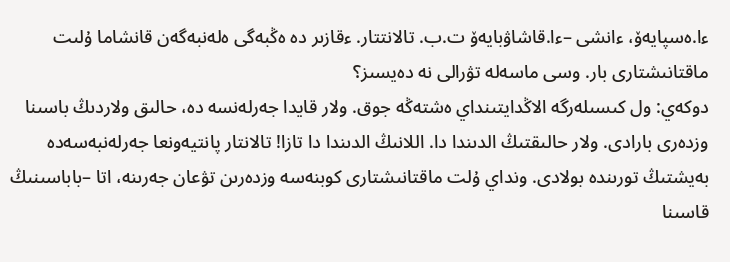ءا.ەسپايەۆ، ءانشى –ءا.قاشاۋبايەۆ ت.ب. تالانتتار. ءقازىر دە ەڭبەگى ەلەنبەگەن قانشاما ۇلىت ماقتانىشتارى بار. وسى ماسەلە تۋرالى نە دەيسىز؟
دوكەي: ول كىسىلەرگە الاڭدايتىنداي ەشتەڭە جوق. ولار قايدا جەرلەنسە دە، حالىق ولاردىڭ باسىنا وزدەرى بارادى. ولار حالىقتىڭ الدىندا دا. اللانىڭ الدىندا دا تازا! تالانتار پانتيەونعا جەرلەنبەسەدە بەيشتىڭ تورىندە بولادى. ونداي ۇلت ماقتانىشتارى كوبنەسە وزدەرىن تۋعان جەرىنە، اتا –باباسىنىڭ قاسىنا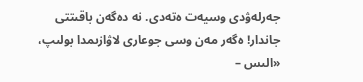جەرلەۋدى وسيەت ەتەدى. نە دەگەن باقىتتى جاندار! ەگەر مەن وسى جوعارى لاۋازىمدا بولىپ، «الىس –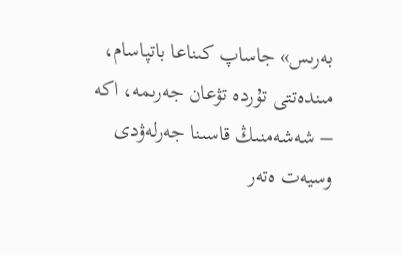بەرىس» جاساپ كىناعا باتپاسام، مىندەتتى تۇردە تۋعان جەرىمە، اكە – شەشەمنىڭ قاسىنا جەرلەۋدى وسيەت ەتەر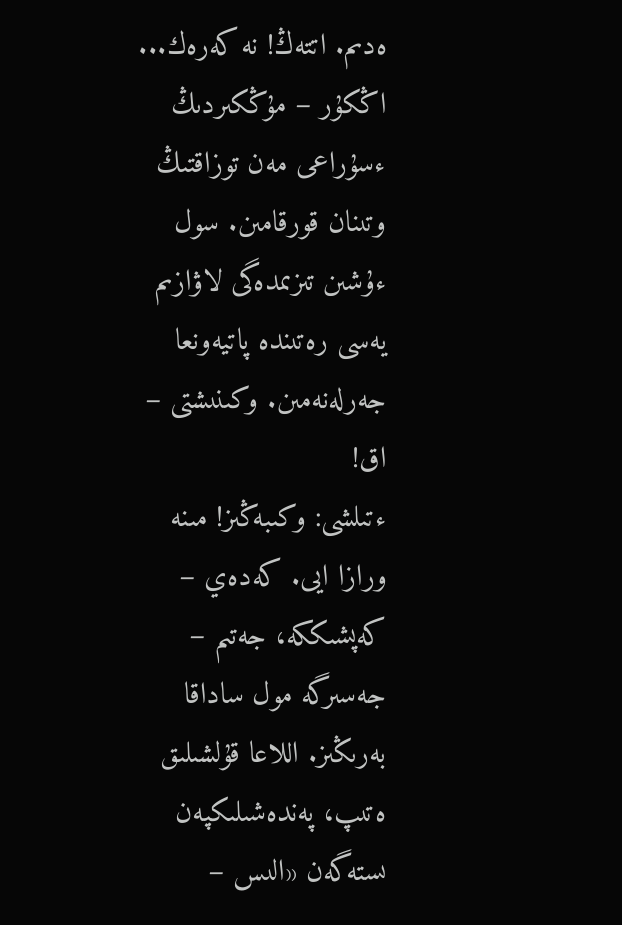ەدىم. اتتەڭ! نە كەرەك... اڭكۇر – مۇڭكىردىڭ ءسۇراعى مەن توزاقتىڭ وتىنان قورقامىن. سول ءۇشىن تىزىمدەگى لاۋازىم يەسى رەتىندە پاتيەونعا جەرلەنەمىن. وكىنىشتى – اق!
ءتىلشى: وكىبەڭىز! مىنە ورازا ايى. كەدەي – كەپشىككە، جەتىم – جەسىرگە مول ساداقا بەرىڭىز. اللاعا قۇلشىلىق ەتىپ، پەندەشىلىكپەن ىستەگەن «الىس –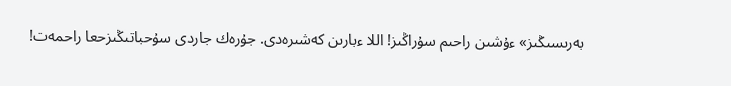بەرىسىڭىز» ءۇشىن راحىم سۇراڭىز! اللا ءبارىن كەشىرەدى. جۇرەك جاردى سۇحباتىڭىزحعا راحمەت!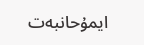ايمۇحانبەت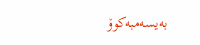بەيسەمبەكوۆ